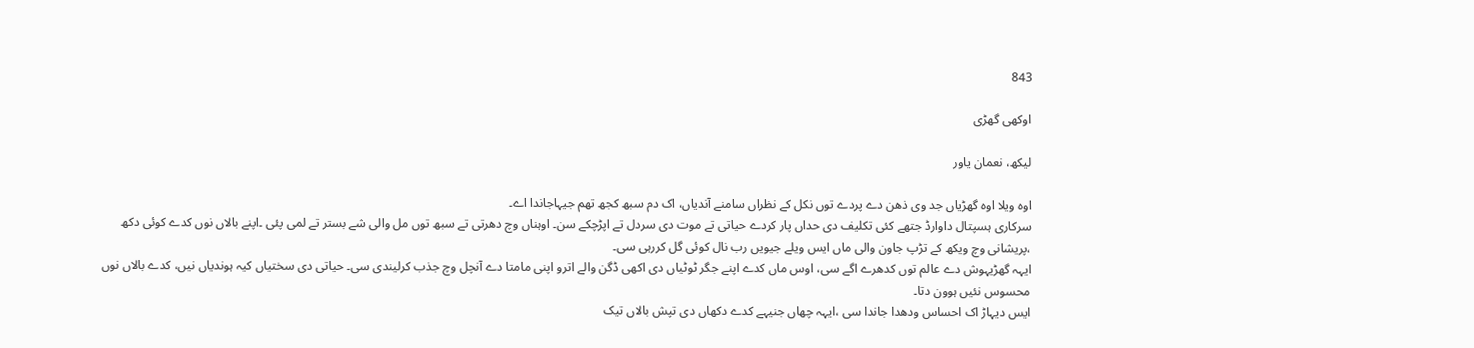843

اوکھی گھڑی

لیکھ، نعمان یاور

اوہ ویلا اوہ گھڑیاں جد وی ذھن دے پردے توں نکل کے نظراں سامنے آندیاں، اک دم سبھ کجھ تھم جیہاجاندا اے۔
سرکاری ہسپتال داوارڈ جتھے کئی تکلیف دی حداں پار کردے حیاتی تے موت دی سردل تے اپڑچکے سن۔ اوہناں وچ دھرتی تے سبھ توں مل والی شے بستر تے لمی پئی ۔اپنے بالاں نوں کدے کوئی دکھ ،پریشانی وچ ویکھ کے تڑپ جاون والی ماں ایس ویلے جیویں رب نال کوئی گل کررہی سی۔
ایہہ گھڑیہوش دے عالم توں کدھرے اگے سی، اوس ماں کدے اپنے جگر ٹوٹیاں دی اکھی ڈگن والے اترو اپنی مامتا دے آنچل وچ جذب کرلیندی سی۔ حیاتی دی سختیاں کیہ ہوندیاں نیں، کدے بالاں نوں محسوس نئیں ہوون دتا۔
ایس دیہاڑ اک احساس ودھدا جاندا سی ،ایہہ چھاں جنیہے کدے دکھاں دی تپش بالاں تیک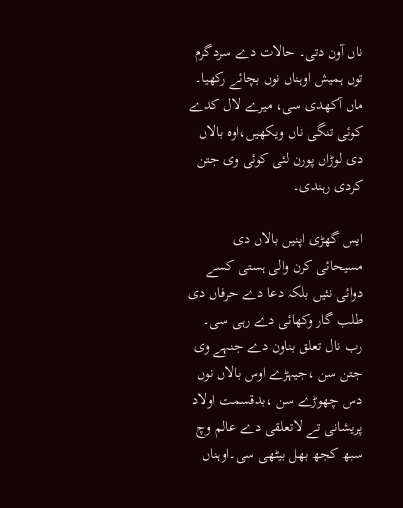ناں آون دتی۔ حالات دے سردگرم توں ہمیش اوہناں نوں بچائے رکھیا۔
ماں آکھدی سی، میرے لال کدے کوئی تنگی ناں ویکھیں،اوہ بالاں دی لوڑاں پورن لئی کوئی وی جتن کردی رہندی۔

ایس گھڑی اپنیں بالاں دی مسیحائی کرن والی ہستی کسے دوائی نئیں بلکہ دعا دے حرفاں دی طلب گار وکھائی دے رہی سی۔
رب نال تعلق بناون دے جنہے وی جتن سن ،جیہڑے اوس بالاں نوں دس چھوڑے سن ،بدقسمت اولاد پریشانی تے لاتعلقی دے عالم وچ سبھ کجھ بھل بیٹھی سی۔اوہناں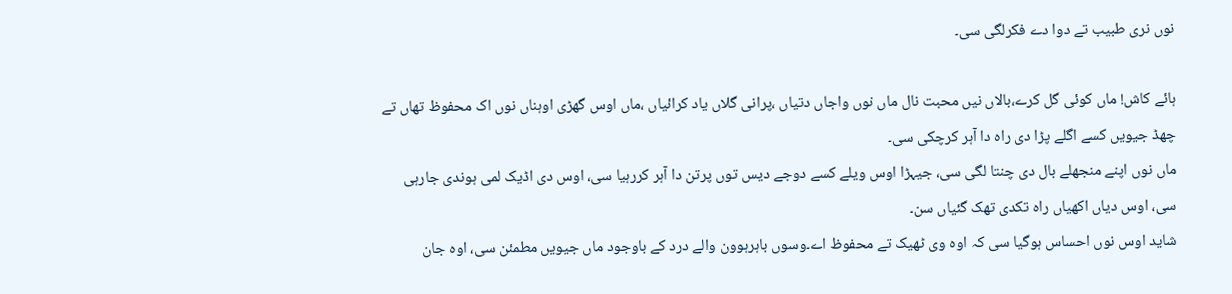نوں نری طبیب تے دوا دے فکرلگی سی۔

ہائے کاش! ماں کوئی گل کرے،بالاں نیں محبت نال ماں نوں واجاں دتیاں ،پرانی گلاں یاد کرائیاں ،ماں اوس گھڑی اوہناں نوں اک محفوظ تھاں تے چھڈ جیویں کسے اگلے پڑا دی راہ دا آہر کرچکی سی۔
ماں نوں اپنے منجھلے بال دی چنتا لگی سی، جیہڑا اوس ویلے کسے دوجے دیس توں پرتن دا آہر کررہیا سی، اوس دی اڈیک لمی ہوندی جارہی سی، اوس دیاں اکھیاں راہ تکدی تھک گئیاں سن۔
شاید اوس نوں احساس ہوگیا سی کہ اوہ وی ٹھیک تے محفوظ اے۔وسوں باہرہوون والے درد کے باوجود ماں جیویں مطمئن سی، اوہ جان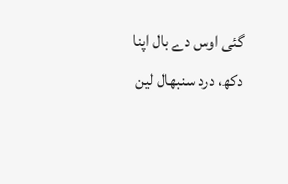گئی اوس دے بال اپنا دکھ، درد سنبھال لین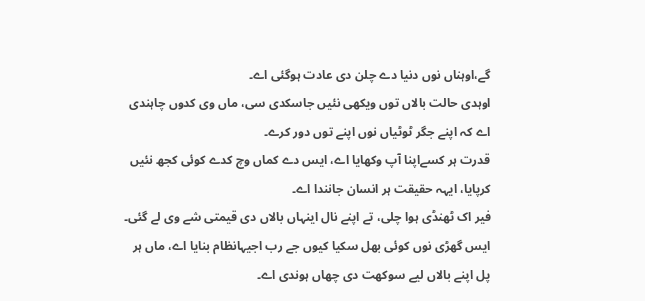گے،اوہناں نوں دنیا دے چلن دی عادت ہوگئی اے۔
اوہدی حالت بالاں توں ویکھی نئیں جاسکدی سی، ماں وی کدوں چاہندی اے کہ اپنے جگر ٹوٹیاں نوں اپنے توں دور کرے۔
قدرت ہر کسےاپنا آپ وکھایا اے، ایس دے کماں وچ کدے کوئی کجھ نئیں کرپایا، ایہہ حقیقت ہر انسان جانندا اے۔
فیر اک ٹھنڈی ہوا چلی، تے اپنے نال اینہاں بالاں دی قیمتی شے وی لے گئی۔
ایس گھڑی نوں کوئی بھل سکیا کیوں جے رب اجیہانظام بنایا اے، ماں ہر پل اپنے بالاں لیے سوکھت دی چھاں ہوندی اے۔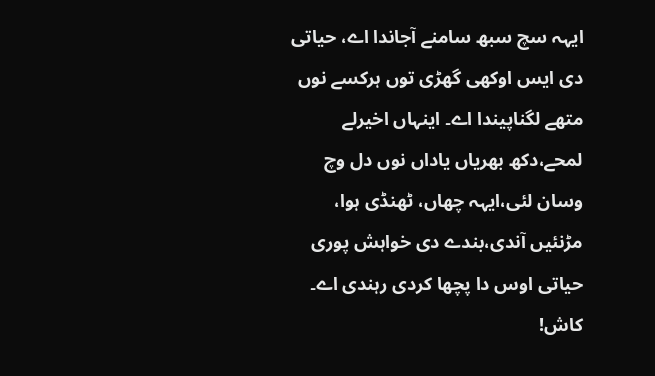ایہہ سچ سبھ سامنے آجاندا اے، حیاتی دی ایس اوکھی گھڑی توں ہرکسے نوں متھے لگناپیندا اے۔ اینہاں اخیرلے لمحے،دکھ بھریاں یاداں نوں دل وچ وسان لئی،ایہہ چھاں، ٹھنڈی ہوا، مڑنئیں آندی،بندے دی خواہش پوری حیاتی اوس دا پچھا کردی رہندی اے۔
کاش!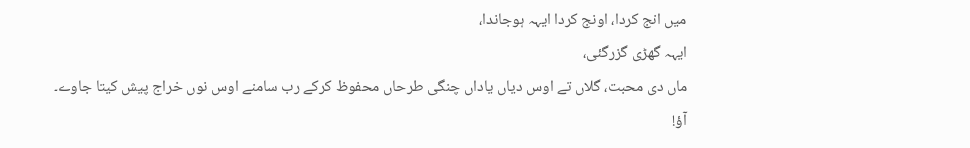میں انج کردا، اونج کردا ایہہ ہوجاندا،
ایہہ گھڑی گزرگئی،
ماں دی محبت، گلاں تے اوس دیاں یاداں چنگی طرحاں محفوظ کرکے رب سامنے اوس نوں خراج پیش کیتا جاوے۔
آؤ!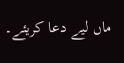ماں لیے دعا کریئے۔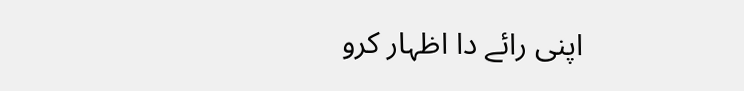اپنی رائے دا اظہار کرو